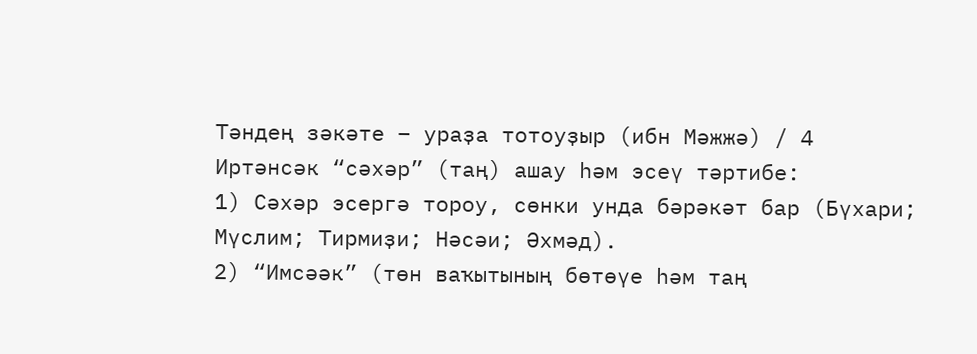Тәндең зәкәте – ураҙа тотоуҙыр (ибн Мәжжә) / 4
Иртәнсәк “сәхәр” (таң) ашау һәм эсеү тәртибе:
1) Сәхәр эсергә тороу, сөнки унда бәрәкәт бар (Бүхари; Мүслим; Тирмиҙи; Нәсәи; Әхмәд).
2) “Имсәәк” (төн ваҡытының бөтөүе һәм таң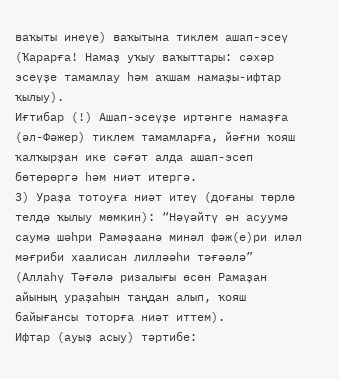ваҡыты инеүе) ваҡытына тиклем ашап-эсеү (Ҡарарға! Намаҙ уҡыу ваҡыттары: сәхәр эсеүҙе тамамлау һәм аҡшам намаҙы-ифтар ҡылыу).
Иғтибар (!) Ашап-эсеүҙе иртәнге намаҙға (әл-Фәжер) тиклем тамамларға, йәғни ҡояш ҡалҡырҙан ике сәғәт алда ашап-эсеп бөтөрөргә һәм ниәт итергә.
3) Ураҙа тотоуға ниәт итеү (доғаны төрлө телдә ҡылыу мөмкин): “Нәүәйтү ән асуумә саумә шәһри Рамәҙаанә минәл фәж(е)ри иләл мәғриби хаалисан лилләәһи тәғәәлә” (Аллаһү Тәғәлә ризалығы өсөн Рамаҙан айының ураҙаһын таңдан алып, ҡояш байығансы тоторға ниәт иттем).
Ифтар (ауыҙ асыу) тәртибе: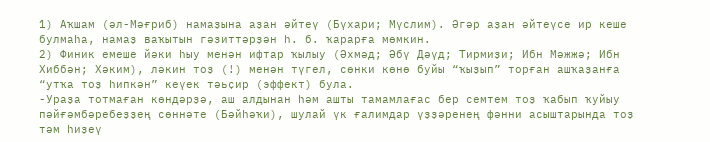1) Аҡшам (әл-Мәғриб) намаҙына аҙан әйтеү (Бүхари; Мүслим). Әгәр аҙан әйтеүсе ир кеше булмаһа, намаҙ ваҡытын гәзиттәрҙән һ. б. ҡарарға мөмкин.
2) Финик емеше йәки һыу менән ифтар ҡылыу (Әхмәд; Әбү Дәүд; Тирмиҙи; Ибн Мәжжә; Ибн Хиббән; Хәким), ләкин тоҙ (!) менән түгел, сөнки көнө буйы “ҡыҙып” торған ашҡаҙанға “утҡа тоҙ һипкән” кеүек тәьҫир (эффект) була.
-Ураҙа тотмаған көндәрҙә, аш алдынан һәм ашты тамамлағас бер семтем тоҙ ҡабып ҡуйыу пәйғәмбәребеҙҙең сөннәте (Бәйһәҡи), шулай үк ғалимдар үҙҙәренең фәнни асыштарында тоҙ тәм һиҙеү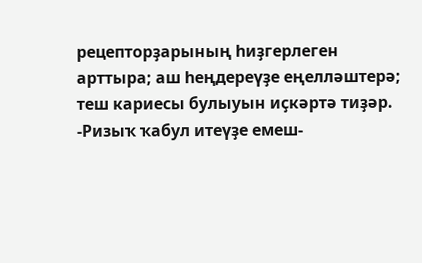рецепторҙарының һиҙгерлеген арттыра; аш һеңдереүҙе еңелләштерә; теш кариесы булыуын иҫкәртә тиҙәр.
-Ризыҡ ҡабул итеүҙе емеш-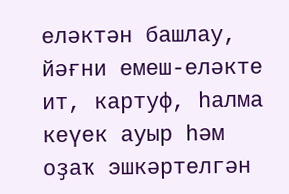еләктән башлау, йәғни емеш-еләкте ит, картуф, һалма кеүек ауыр һәм оҙаҡ эшкәртелгән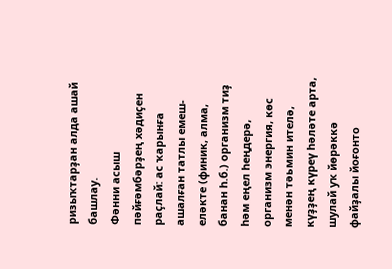ризыҡтарҙан алда ашай башлау.
Фәнни асыш пәйғәмбәрҙең хәдиҫен раҫлай: ас ҡарынға ашалған татлы емеш-еләкте (финик, алма, банан һ.б.) организм тиҙ һәм еңел һеңдерә, организм энергия, көс менән тәьмин ителә, күҙҙең күреү һәләте арта, шулай уҡ йөрәккә файҙалы йоғонто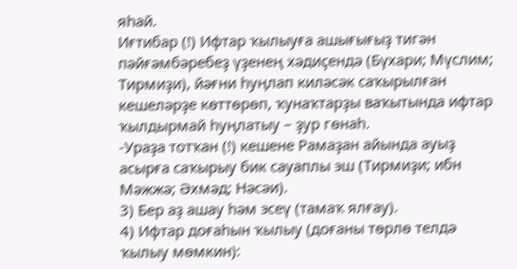яһай.
Иғтибар (!) Ифтар ҡылыуға ашығығыҙ тигән пәйғәмбәребеҙ үҙенең хәдиҫендә (Бүхари; Мүслим; Тирмиҙи), йәғни һуңлап киләсәк саҡырылған кешеләрҙе көттөрөп, ҡунаҡтарҙы ваҡытында ифтар ҡылдырмай һуңлатыу – ҙур гөнаһ.
-Ураҙа тотҡан (!) кешене Рамаҙан айында ауыҙ асырға саҡырыу бик сауаплы эш (Тирмиҙи; ибн Мәжжә; Әхмәд; Нәсәи).
3) Бер аҙ ашау һәм эсеү (тамаҡ ялғау).
4) Ифтар доғаһын ҡылыу (доғаны төрлө телдә ҡылыу мөмкин):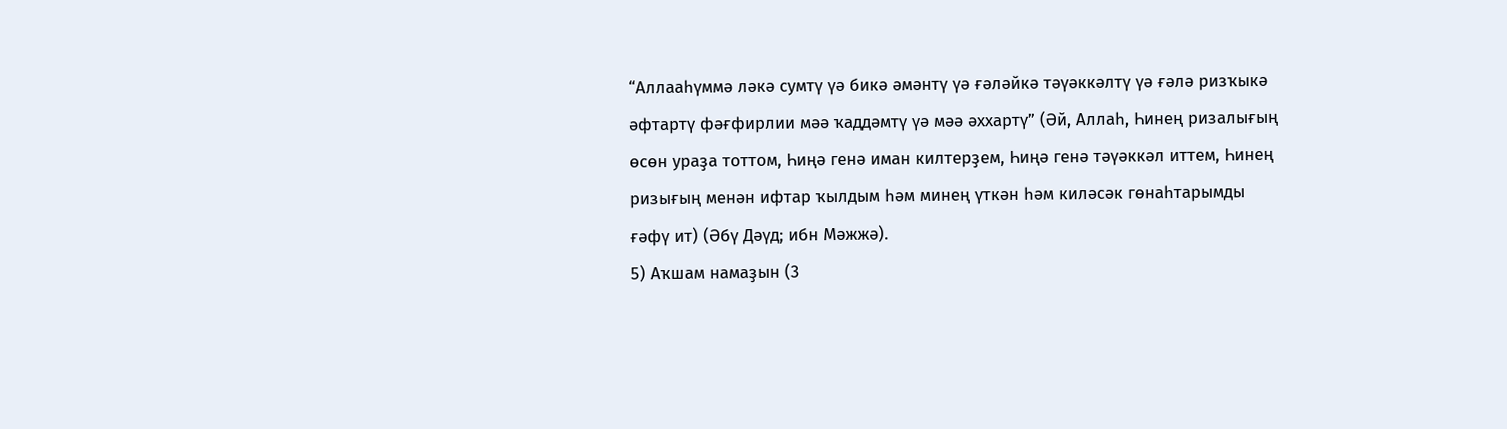“Аллааһүммә ләкә сумтү үә бикә әмәнтү үә ғәләйкә тәүәккәлтү үә ғәлә ризҡыкә әфтартү фәғфирлии мәә ҡаддәмтү үә мәә әххартү” (Әй, Аллаһ, Һинең ризалығың өсөн ураҙа тоттом, Һиңә генә иман килтерҙем, Һиңә генә тәүәккәл иттем, Һинең ризығың менән ифтар ҡылдым һәм минең үткән һәм киләсәк гөнаһтарымды ғәфү ит) (Әбү Дәүд; ибн Мәжжә).
5) Аҡшам намаҙын (3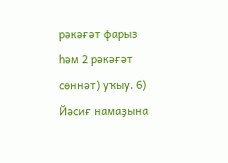рәкәғәт фарыз һәм 2 рәкәғәт сөннәт) уҡыу. 6) Йәсиғ намаҙына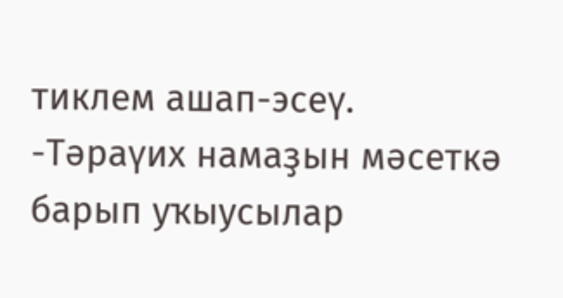тиклем ашап-эсеү.
-Тәраүих намаҙын мәсеткә барып уҡыусылар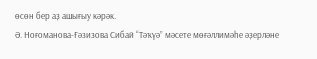өсөн бер аҙ ашығыу кәрәк.
Ә. Ноғоманова-Ғәзизова Сибай “Тәҡүә” мәсете мөғәллимәһе әҙерләне